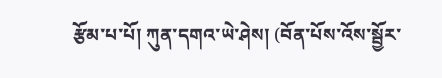རྩོམ་པ་པོ། ཀུན་དགའ་ཡེ་ཤེས། (བོན་པོས་འོས་སྦྱོར་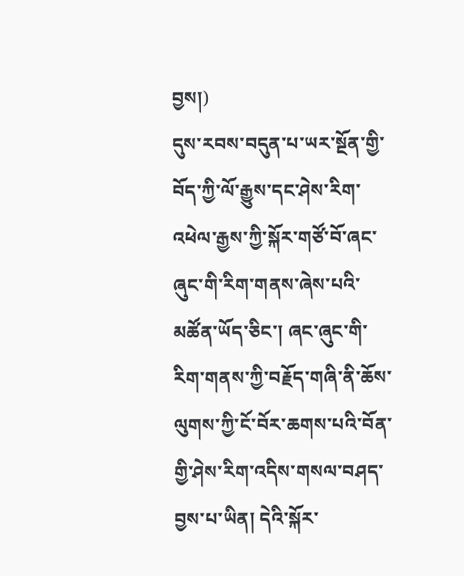བྱས།)
དུས་རབས་བདུན་པ་ཡར་སྔོན་གྱི་བོད་ཀྱི་ལོ་རྒྱུས་དང་ཤེས་རིག་འཕེལ་རྒྱས་ཀྱི་སྐོར་གཙོ་བོ་ཞང་ཞུང་གི་རིག་གནས་ཞེས་པའི་མཚོན་ཡོད་ཅིང་། ཞང་ཞུང་གི་རིག་གནས་ཀྱི་བརྗོད་གཞི་ནི་ཆོས་ལུགས་ཀྱི་ངོ་བོར་ཆགས་པའི་བོན་གྱི་ཤེས་རིག་འདིས་གསལ་བཤད་བྱས་པ་ཡིན། དེའི་སྐོར་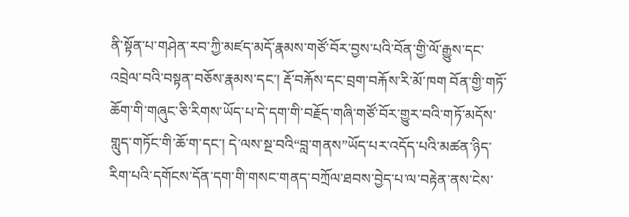ནི་སྟོན་པ་གཤེན་རབ་ཀྱི་མཛད་མདོ་རྣམས་གཙོ་བོར་བྱས་པའི་བོན་གྱི་ལོ་རྒྱུས་དང་འབྲེལ་བའི་བསྟན་བཅོས་རྣམས་དང་། རྡོ་བརྐོས་དང་བྲག་བརྐོས་རི་མོ་ཁག བོན་གྱི་གཏོ་ཆོག་གི་གཞུང་ཅི་རིགས་ཡོད་པ་དེ་དག་གི་བརྗོད་གཞི་གཙོ་བོར་གྱུར་བའི་གཏོ་མདོས་གླུད་གཏོང་གི་ཆོ་ག་དང་། དེ་ལས་སྔ་བའི“བླ་གནས”ཡོད་པར་འདོད་པའི་མཚན་ཉིད་རིག་པའི་དགོངས་དོན་དག་གི་གསང་གནད་བཀྲོལ་ཐབས་བྱེད་པ་ལ་བརྟེན་ནས་ངེས་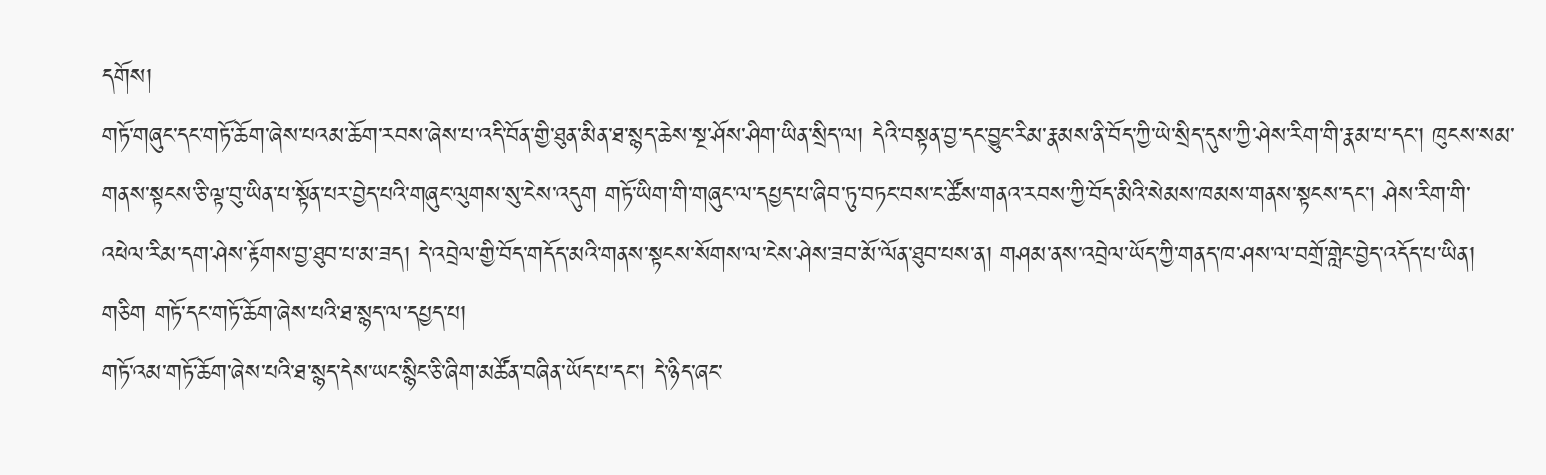དགོས།
གཏོ་གཞུང་དང་གཏོ་ཆོག་ཞེས་པའམ་ཆོག་རབས་ཞེས་པ་འདི་བོན་གྱི་ཐུན་མིན་ཐ་སྙད་ཆེས་སྔ་ཤོས་ཤིག་ཡིན་སྲིད་ལ། དེའི་བསྟན་བྱ་དང་བྱུང་རིམ་རྣམས་ནི་བོད་ཀྱི་ཡེ་སྲིད་དུས་ཀྱི་ཤེས་རིག་གི་རྣམ་པ་དང་། ཁུངས་སམ་གནས་སྟངས་ཅི་ལྟ་བུ་ཡིན་པ་སྟོན་པར་བྱེད་པའི་གཞུང་ལུགས་སུ་ངེས་འདུག གཏོ་ཡིག་གི་གཞུང་ལ་དཔྱད་པ་ཞིབ་ཏུ་བཏང་བས་ང་ཚོས་གནའ་རབས་ཀྱི་བོད་མིའི་སེམས་ཁམས་གནས་སྟངས་དང་། ཤེས་རིག་གི་འཕེལ་རིམ་དག་ཤེས་རྟོགས་བྱ་ཐུབ་པ་མ་ཟད། དེ་འབྲེལ་གྱི་བོད་གདོད་མའི་གནས་སྟངས་སོགས་ལ་ངེས་ཤེས་ཟབ་མོ་ལོན་ཐུབ་པས་ན། གཤམ་ནས་འབྲེལ་ཡོད་ཀྱི་གནད་ཁ་ཤས་ལ་བགྲོ་གླེང་བྱེད་འདོད་པ་ཡིན།
གཅིག གཏོ་དང་གཏོ་ཆོག་ཞེས་པའི་ཐ་སྙད་ལ་དཔྱད་པ།
གཏོ་འམ་གཏོ་ཆོག་ཞེས་པའི་ཐ་སྙད་དེས་ཡང་སྙིང་ཅི་ཞིག་མཚོན་བཞིན་ཡོད་པ་དང་། དེ་ཉིད་ཞང་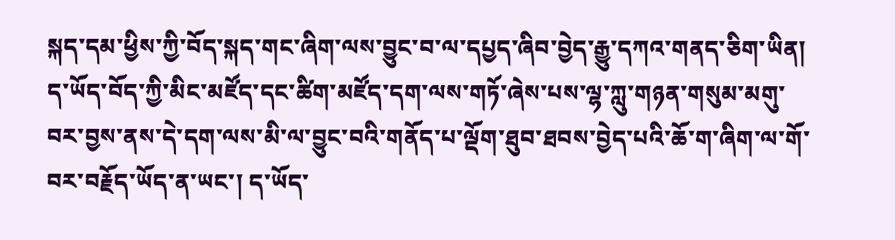སྐད་དམ་ཕྱིས་ཀྱི་བོད་སྐད་གང་ཞིག་ལས་བྱུང་བ་ལ་དཔྱད་ཞིབ་བྱེད་རྒྱུ་དཀའ་གནད་ཅིག་ཡིན། ད་ཡོད་བོད་ཀྱི་མིང་མཛོད་དང་ཚིག་མཛོད་དག་ལས་གཏོ་ཞེས་པས་ལྷ་ཀླུ་གཉན་གསུམ་མགུ་བར་བྱས་ནས་དེ་དག་ལས་མི་ལ་བྱུང་བའི་གནོད་པ་ལྡོག་ཐུབ་ཐབས་བྱེད་པའི་ཆོ་ག་ཞིག་ལ་གོ་བར་བརྗོད་ཡོད་ན་ཡང་། ད་ཡོད་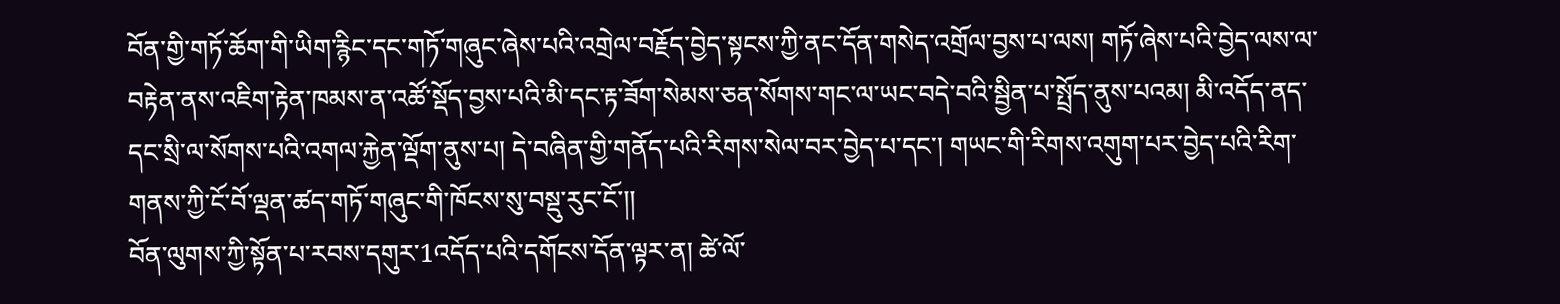བོན་གྱི་གཏོ་ཆོག་གི་ཡིག་རྙིང་དང་གཏོ་གཞུང་ཞེས་པའི་འགྲེལ་བརྗོད་བྱེད་སྟངས་ཀྱི་ནང་དོན་གསེད་འགྲོལ་བྱས་པ་ལས། གཏོ་ཞེས་པའི་བྱེད་ལས་ལ་བརྟེན་ནས་འཇིག་རྟེན་ཁམས་ན་འཚོ་སྡོད་བྱས་པའི་མི་དང་རྟ་ཟོག་སེམས་ཅན་སོགས་གང་ལ་ཡང་བདེ་བའི་སྦྱིན་པ་སྤྲོད་ནུས་པའམ། མི་འདོད་ནད་དང་སྲི་ལ་སོགས་པའི་འགལ་རྐྱེན་ལྡོག་ནུས་པ། དེ་བཞིན་གྱི་གནོད་པའི་རིགས་སེལ་བར་བྱེད་པ་དང་། གཡང་གི་རིགས་འགུག་པར་བྱེད་པའི་རིག་གནས་ཀྱི་ངོ་བོ་ལྡན་ཚད་གཏོ་གཞུང་གི་ཁོངས་སུ་བསྡུ་རུང་ངོ་།།
བོན་ལུགས་ཀྱི་སྟོན་པ་རབས་དགུར་1འདོད་པའི་དགོངས་དོན་ལྟར་ན། ཚེ་ལོ་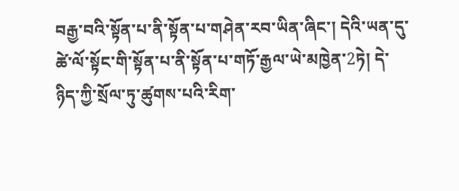བརྒྱ་བའི་སྟོན་པ་ནི་སྟོན་པ་གཤེན་རབ་ཡིན་ཞིང་། དེའི་ཡན་དུ་ཚེ་ལོ་སྟོང་གི་སྟོན་པ་ནི་སྟོན་པ་གཏོ་རྒྱལ་ཡེ་མཁྱེན་2ཏེ། དེ་ཉིད་ཀྱི་སྲོལ་ཏུ་ཚུགས་པའི་རིག་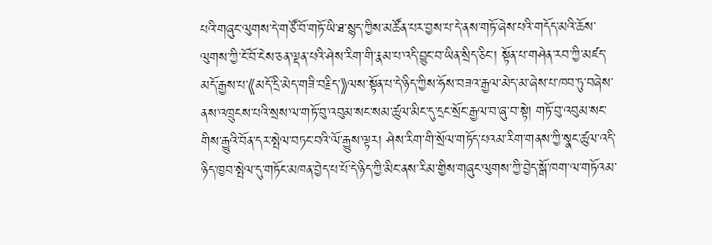པའི་གཞུང་ལུགས་དེ་གཙོ་བོ་གཏོ་ཡི་ཐ་སྙད་ཀྱིས་མཚོན་པར་བྱས་པ་དེ་ནས་གཏོ་ཞེས་པའི་གདོད་མའི་ཆོས་ལུགས་ཀྱི་ངོ་བོ་ངེས་ཅན་ལྡན་པའི་ཤེས་རིག་གི་རྣམ་པ་འདི་བྱུང་བ་ཡིན་སྲིད་ཅིང་། སྟོན་པ་གཤེན་རབ་ཀྱི་མཛད་མདོ་རྒྱས་པ་《མདོ་དྲི་མེད་གཟི་བརྗིད་》ལས་སྟོན་པ་དེ་ཉིད་ཀྱིས་ཧོས་བཟའ་རྒྱལ་མེད་མ་ཞེས་པ་ཁབ་ཏུ་བཞེས་ནས་འཁྲུངས་པའི་སྲས་ལ་གཏོ་བུ་འབུམ་སང་སམ་ཚུལ་མིང་དུ་དྲང་སྲོང་རྒྱལ་བ་ཞུ་བ་སྟེ། གཏོ་བུ་འབུམ་སང་གིས་རྒྱུའི་བོན་དར་སྤེལ་བཏང་བའི་ལོ་རྒྱུས་ལྟར། ཤེས་རིག་གི་སྲོལ་གཏོད་པའམ་རིག་གནས་ཀྱི་སྣང་ཚུལ་འདི་ཉིད་ཁྱབ་སྤེལ་དུ་གཏོང་མཁན་བྱེད་པ་པོ་དེ་ཉིད་ཀྱི་མིང་ནས་རིམ་གྱིས་གཞུང་ལུགས་ཀྱི་བྱེད་སྒོ་ཁག་ལ་གཏོའམ་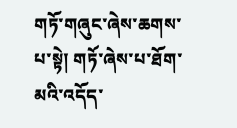གཏོ་གཞུང་ཞེས་ཆགས་པ་སྟེ། གཏོ་ཞེས་པ་ཐོག་མའི་འདོད་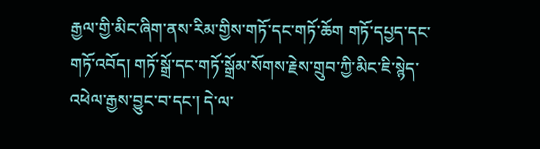རྒྱལ་གྱི་མིང་ཞིག་ནས་རིམ་གྱིས་གཏོ་དང་གཏོ་ཆོག གཏོ་དཔྱད་དང་གཏོ་འབོད། གཏོ་སྒྲོ་དང་གཏོ་སྒྲོམ་སོགས་རྗེས་གྲུབ་ཀྱི་མིང་ཇི་སྙེད་འཕེལ་རྒྱས་བྱུང་བ་དང་། དེ་ལ་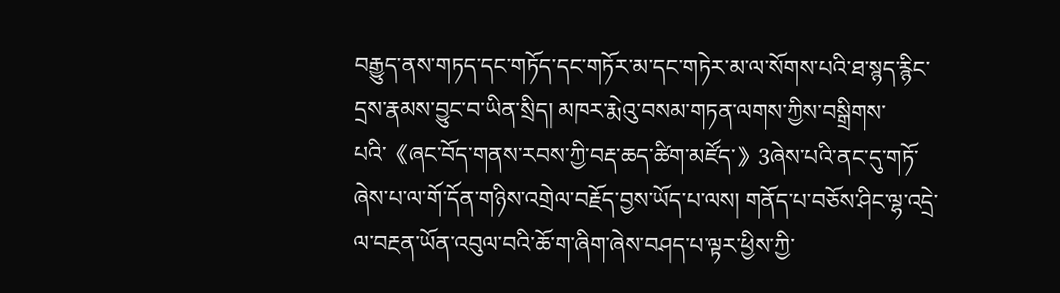བརྒྱུད་ནས་གཏད་དང་གཏོད་དང་གཏོར་མ་དང་གཏེར་མ་ལ་སོགས་པའི་ཐ་སྙད་རྙིང་དྲས་རྣམས་བྱུང་བ་ཡིན་སྲིད། མཁར་རྨེའུ་བསམ་གཏན་ལགས་ཀྱིས་བསྒྲིགས་པའི་《ཞང་བོད་གནས་རབས་ཀྱི་བརྡ་ཆད་ཚིག་མཛོད་》3ཞེས་པའི་ནང་དུ་གཏོ་ཞེས་པ་ལ་གོ་དོན་གཉིས་འགྲེལ་བརྗོད་བྱས་ཡོད་པ་ལས། གནོད་པ་བཅོས་ཤིང་ལྷ་འདྲེ་ལ་བརྔན་ཡོན་འབུལ་བའི་ཆོ་ག་ཞིག་ཞེས་བཤད་པ་ལྟར་ཕྱིས་ཀྱི་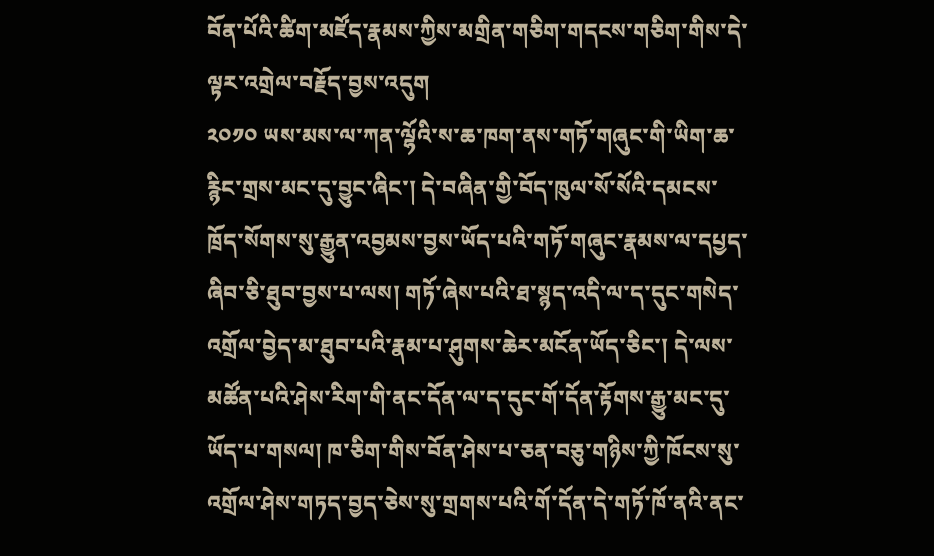བོན་པོའི་ཚིག་མཛོད་རྣམས་ཀྱིས་མགྲིན་གཅིག་གདངས་གཅིག་གིས་དེ་ལྟར་འགྲེལ་བརྗོད་བྱས་འདུག
༢༠༡༠ ཡས་མས་ལ་ཀན་ལྷོའི་ས་ཆ་ཁག་ནས་གཏོ་གཞུང་གི་ཡིག་ཆ་རྙིང་གྲས་མང་དུ་བྱུང་ཞིང་། དེ་བཞིན་གྱི་བོད་ཁུལ་སོ་སོའི་དམངས་ཁྲོད་སོགས་སུ་རྒྱུན་འབྱམས་བྱས་ཡོད་པའི་གཏོ་གཞུང་རྣམས་ལ་དཔྱད་ཞིབ་ཅི་ཐུབ་བྱས་པ་ལས། གཏོ་ཞེས་པའི་ཐ་སྙད་འདི་ལ་ད་དུང་གསེད་འགྲོལ་བྱེད་མ་ཐུབ་པའི་རྣམ་པ་ཤུགས་ཆེར་མངོན་ཡོད་ཅིང་། དེ་ལས་མཚོན་པའི་ཤེས་རིག་གི་ནང་དོན་ལ་ད་དུང་གོ་དོན་རྟོགས་རྒྱུ་མང་དུ་ཡོད་པ་གསལ། ཁ་ཅིག་གིས་བོན་ཤེས་པ་ཅན་བཅུ་གཉིས་ཀྱི་ཁོངས་སུ་འགྲོལ་ཤེས་གཏད་བྱད་ཅེས་སུ་གྲགས་པའི་གོ་དོན་དེ་གཏོ་ཁོ་ནའི་ནང་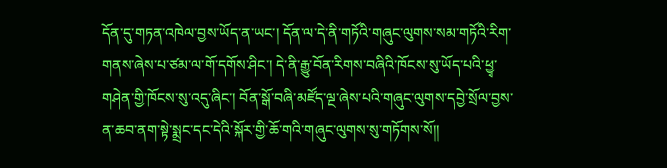དོན་དུ་གཏན་འཁེལ་བྱས་ཡོད་ན་ཡང་། དོན་ལ་དེ་ནི་གཏོའི་གཞུང་ལུགས་སམ་གཏོའི་རིག་གནས་ཞེས་པ་ཙམ་ལ་གོ་དགོས་ཤིང་། དེ་ནི་རྒྱུ་བོན་རིགས་བཞིའི་ཁོངས་སུ་ཡོད་པའི་ཕྱྭ་གཤེན་གྱི་ཁོངས་སུ་འདུ་ཞིང་། བོན་སྒོ་བཞི་མཛོད་ལྔ་ཞེས་པའི་གཞུང་ལུགས་དབྱེ་སྲོལ་བྱས་ན་ཆབ་ནག་སྟེ་སྨྲང་དང་དེའི་སྐོར་གྱི་ཆོ་གའི་གཞུང་ལུགས་སུ་གཏོགས་སོ།།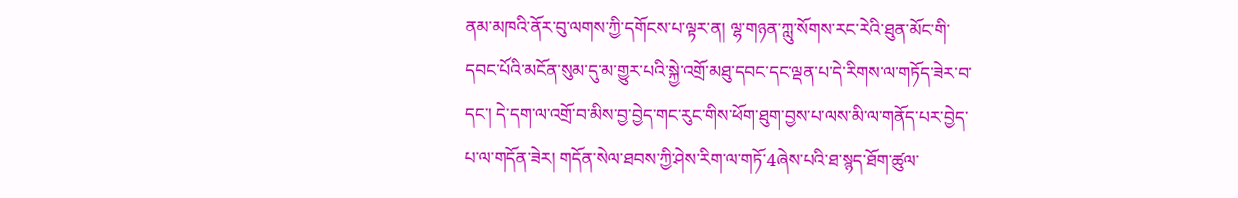ནམ་མཁའི་ནོར་བུ་ལགས་ཀྱི་དགོངས་པ་ལྟར་ན། ལྷ་གཉན་ཀླུ་སོགས་རང་རེའི་ཐུན་མོང་གི་དབང་པོའི་མངོན་སུམ་དུ་མ་གྱུར་པའི་སྐྱེ་འགྲོ་མཐུ་དབང་དང་ལྡན་པ་དེ་རིགས་ལ་གཏོད་ཟེར་བ་དང་། དེ་དག་ལ་འགྲོ་བ་མིས་བྱ་བྱེད་གང་རུང་གིས་ཕོག་ཐུག་བྱས་པ་ལས་མི་ལ་གནོད་པར་བྱེད་པ་ལ་གདོན་ཟེར། གདོན་སེལ་ཐབས་ཀྱི་ཤེས་རིག་ལ་གཏོ་4ཞེས་པའི་ཐ་སྙད་ཐོག་ཚུལ་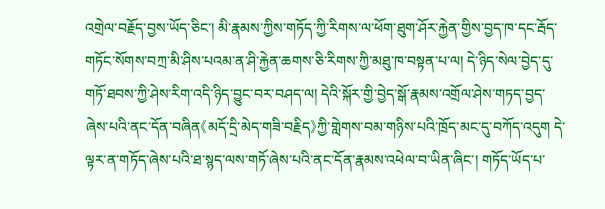འགྲེལ་བརྗོད་བྱས་ཡོད་ཅིང་། མི་རྣམས་ཀྱིས་གཏོད་ཀྱི་རིགས་ལ་ཕོག་ཐུག་ཤོར་རྐྱེན་གྱིས་བྱད་ཁ་དང་རྦོད་གཏོང་སོགས་བཀྲ་མི་ཤིས་པའམ་ན་ཤི་རྐྱེན་ཆགས་ཅི་རིགས་ཀྱི་མཐུ་ཁ་བསྟན་པ་ལ། དེ་ཉིད་སེལ་བྱེད་དུ་གཏོ་ཐབས་ཀྱི་ཤེས་རིག་འདི་ཉིད་བྱུང་བར་བཤད་ལ། དེའི་སྐོར་གྱི་བྱེད་སྒོ་རྣམས་འགྲོལ་ཤེས་གཏད་བྱད་ཞེས་པའི་ནང་དོན་བཞིན《མདོ་དྲི་མེད་གཟི་བརྗིད》ཀྱི་གླེགས་བམ་གཉིས་པའི་ཁྲོད་མང་དུ་བཀོད་འདུག དེ་ལྟར་ན་གཏོད་ཞེས་པའི་ཐ་སྙད་ལས་གཏོ་ཞེས་པའི་ནང་དོན་རྣམས་འཕེལ་བ་ཡིན་ཞིང་། གཏོད་ཡོད་པ་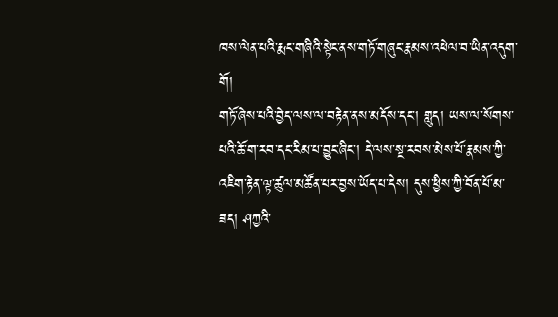ཁས་ལེན་པའི་རྨང་གཞིའི་སྟེང་ནས་གཏོ་གཞུང་རྣམས་འཕེལ་བ་ཡིན་འདུག་གོ།
གཏོ་ཞེས་པའི་བྱེད་ལས་ལ་བརྟེན་ནས་མདོས་དང་། གླུད། ཡས་ལ་སོགས་པའི་ཆོ་ག་རབ་དང་རིམ་པ་བྱུང་ཞིང་། དེ་ལས་སྔ་རབས་མེས་པོ་རྣམས་ཀྱི་འཇིག་རྟེན་ལྟ་ཚུལ་མཚོན་པར་བྱས་ཡོད་པ་དེས། དུས་ཕྱིས་ཀྱི་བོན་པོ་མ་ཟད། ཤཀྱའི་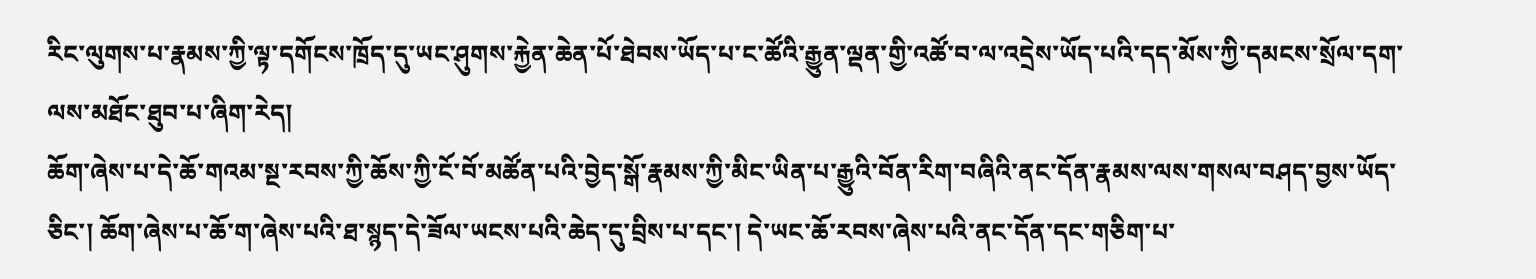རིང་ལུགས་པ་རྣམས་ཀྱི་ལྟ་དགོངས་ཁྲོད་དུ་ཡང་ཤུགས་རྐྱེན་ཆེན་པོ་ཐེབས་ཡོད་པ་ང་ཚོའི་རྒྱུན་ལྡན་གྱི་འཚོ་བ་ལ་འདྲེས་ཡོད་པའི་དད་མོས་ཀྱི་དམངས་སྲོལ་དག་ལས་མཐོང་ཐུབ་པ་ཞིག་རེད།
ཆོག་ཞེས་པ་དེ་ཆོ་གའམ་སྔ་རབས་ཀྱི་ཆོས་ཀྱི་ངོ་བོ་མཚོན་པའི་བྱེད་སྒོ་རྣམས་ཀྱི་མིང་ཡིན་པ་རྒྱུའི་བོན་རིག་བཞིའི་ནང་དོན་རྣམས་ལས་གསལ་བཤད་བྱས་ཡོད་ཅིང་། ཆོག་ཞེས་པ་ཆོ་ག་ཞེས་པའི་ཐ་སྙད་དེ་ཟོལ་ཡངས་པའི་ཆེད་དུ་བྲིས་པ་དང་། དེ་ཡང་ཆོ་རབས་ཞེས་པའི་ནང་དོན་དང་གཅིག་པ་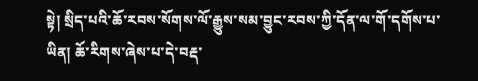སྟེ། སྲིད་པའི་ཆོ་རབས་སོགས་ལོ་རྒྱུས་སམ་བྱུང་རབས་ཀྱི་དོན་ལ་གོ་དགོས་པ་ཡིན། ཆོ་རིགས་ཞེས་པ་དེ་བརྡ་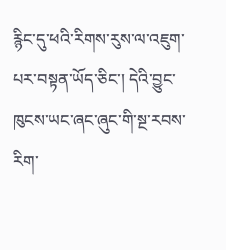རྙིང་དུ་ཕའི་རིགས་རུས་ལ་འཇུག་པར་བསྟན་ཡོད་ཅིང་། དེའི་བྱུང་ཁུངས་ཡང་ཞང་ཞུང་གི་སྔ་རབས་རིག་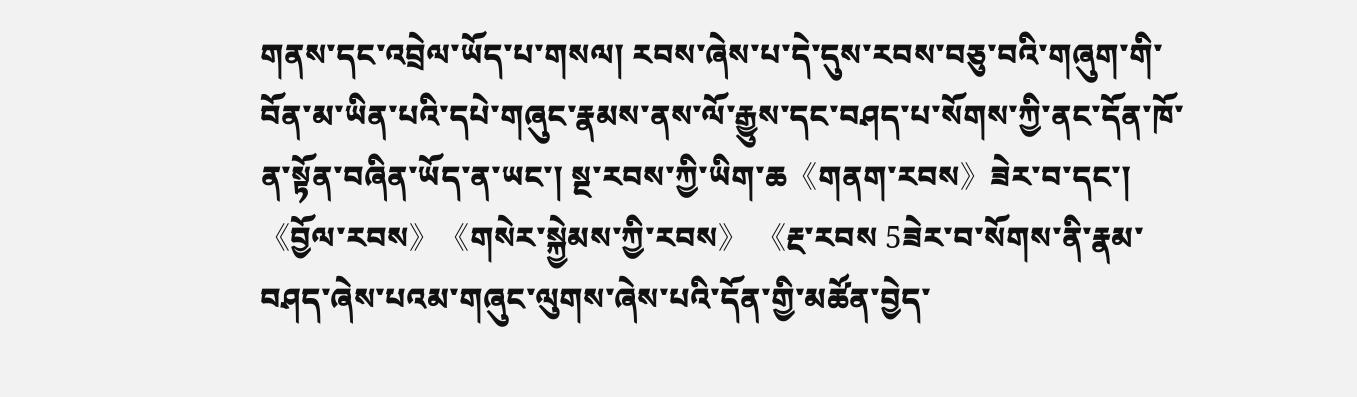གནས་དང་འབྲེལ་ཡོད་པ་གསལ། རབས་ཞེས་པ་དེ་དུས་རབས་བཅུ་བའི་གཞུག་གི་བོན་མ་ཡིན་པའི་དཔེ་གཞུང་རྣམས་ནས་ལོ་རྒྱུས་དང་བཤད་པ་སོགས་ཀྱི་ནང་དོན་ཁོ་ན་སྟོན་བཞིན་ཡོད་ན་ཡང་། སྔ་རབས་ཀྱི་ཡིག་ཆ《གནག་རབས》ཟེར་བ་དང་། 《བྱོལ་རབས》《གསེར་སྐྱེམས་ཀྱི་རབས》 《རྔ་རབས 5ཟེར་བ་སོགས་ནི་རྣམ་བཤད་ཞེས་པའམ་གཞུང་ལུགས་ཞེས་པའི་དོན་གྱི་མཚོན་བྱེད་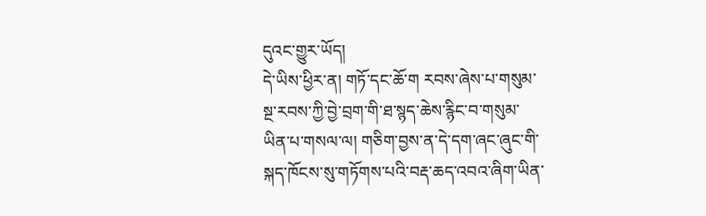དུའང་གྱུར་ཡོད།
དེ་ཡིས་ཕྱིར་ན། གཏོ་དང་ཆོ་ག རབས་ཞེས་པ་གསུམ་སྔ་རབས་ཀྱི་བྱེ་བྲག་གི་ཐ་སྙད་ཆེས་རྙིང་བ་གསུམ་ཡིན་པ་གསལ་ལ། གཅིག་བྱས་ན་དེ་དག་ཞང་ཞུང་གི་སྐད་ཁོངས་སུ་གཏོགས་པའི་བརྡ་ཆད་འབའ་ཞིག་ཡིན་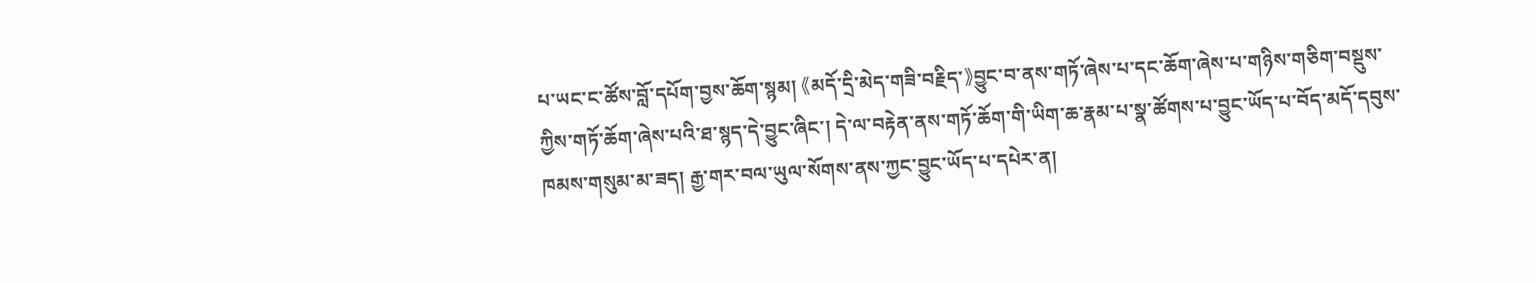པ་ཡང་ང་ཚོས་བློ་དཔོག་བྱས་ཆོག་སྙམ། 《མདོ་དྲི་མེད་གཟི་བརྗིད་》བྱུང་བ་ནས་གཏོ་ཞེས་པ་དང་ཆོག་ཞེས་པ་གཉིས་གཅིག་བསྡུས་ཀྱིས་གཏོ་ཆོག་ཞེས་པའི་ཐ་སྙད་དེ་བྱུང་ཞིང་། དེ་ལ་བརྟེན་ནས་གཏོ་ཆོག་གི་ཡིག་ཆ་རྣམ་པ་སྣ་ཚོགས་པ་བྱུང་ཡོད་པ་བོད་མདོ་དབུས་ཁམས་གསུམ་མ་ཟད། རྒྱ་གར་བལ་ཡུལ་སོགས་ནས་ཀྱང་བྱུང་ཡོད་པ་དཔེར་ན།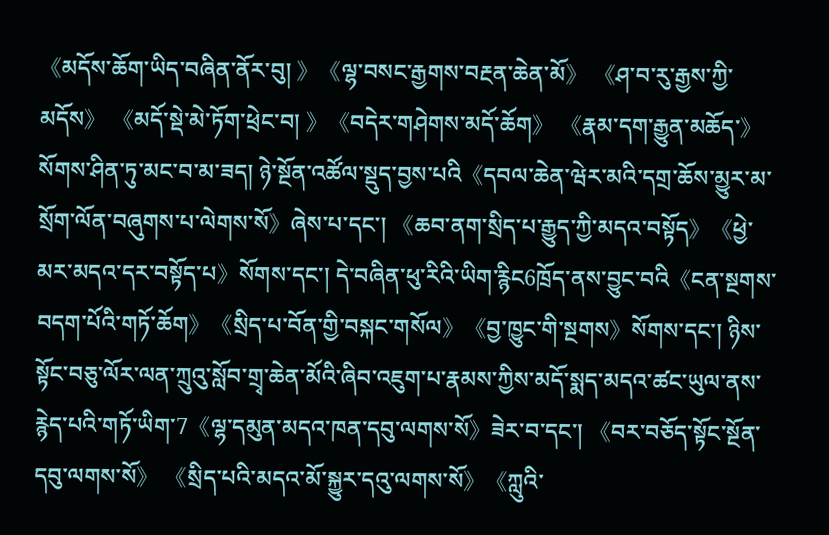《མདོས་ཆོག་ཡིད་བཞིན་ནོར་བུ། 》《ལྷ་བསང་རྒྱགས་བརྔན་ཆེན་མོ》 《ཤ་བ་རུ་རྒྱས་ཀྱི་མདོས》 《མདོ་སྡེ་མེ་ཏོག་ཕྲེང་བ། 》《བདེར་གཤེགས་མདོ་ཆོག》 《རྣམ་དག་རྒྱུན་མཆོད་》སོགས་ཤིན་ཏུ་མང་བ་མ་ཟད། ཉེ་སྔོན་འཚོལ་སྡུད་བྱས་པའི《དབལ་ཆེན་ཝེར་མའི་དགྲ་ཆོས་མྱུར་མ་སྲོག་ལོན་བཞུགས་པ་ལེགས་སོ》ཞེས་པ་དང་། 《ཆབ་ནག་སྲིད་པ་རྒྱུད་ཀྱི་མདའ་བསྟོད》《ཕྱེ་མར་མདའ་དར་བསྟོད་པ》སོགས་དང་། དེ་བཞིན་ཕུ་རིའི་ཡིག་རྙིང6ཁྲོད་ནས་བྱུང་བའི《ངན་སྔགས་བདག་པོའི་གཏོ་ཆོག》《སྲིད་པ་བོན་གྱི་བསྐང་གསོལ》《བྱ་ཁྱུང་གི་སྔགས》སོགས་དང་། ཉིས་སྟོང་བཅུ་ལོར་ལན་ཀྲུའུ་སློབ་གྲྭ་ཆེན་མོའི་ཞིབ་འཇུག་པ་རྣམས་ཀྱིས་མདོ་སྨད་མདའ་ཚང་ཡུལ་ནས་རྙེད་པའི་གཏོ་ཡིག་7《ལྷ་དམུན་མདའ་ཁན་དབུ་ལགས་སོ》ཟེར་བ་དང་། 《བར་བཅོད་སྟོང་སྔོན་དབུ་ལགས་སོ》 《སྲིད་པའི་མདའ་མོ་སྐྱུར་དའུ་ལགས་སོ》《ཀླུའི་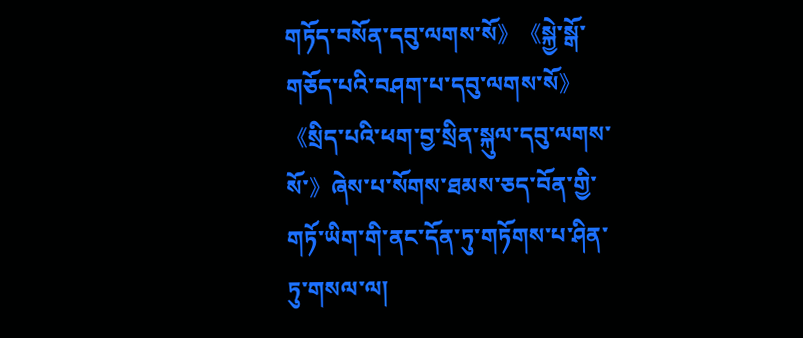གཏོད་བསོན་དབུ་ལགས་སོ》《སྐྱེ་སྒོ་གཅོད་པའི་བཤག་པ་དབུ་ལགས་སོ》《སྲིད་པའི་ཕག་བྱ་སྲིན་སྐུལ་དབུ་ལགས་སོ་》ཞེས་པ་སོགས་ཐམས་ཅད་བོན་གྱི་གཏོ་ཡིག་གི་ནང་དོན་ཏུ་གཏོགས་པ་ཤིན་ཏུ་གསལ་ལ།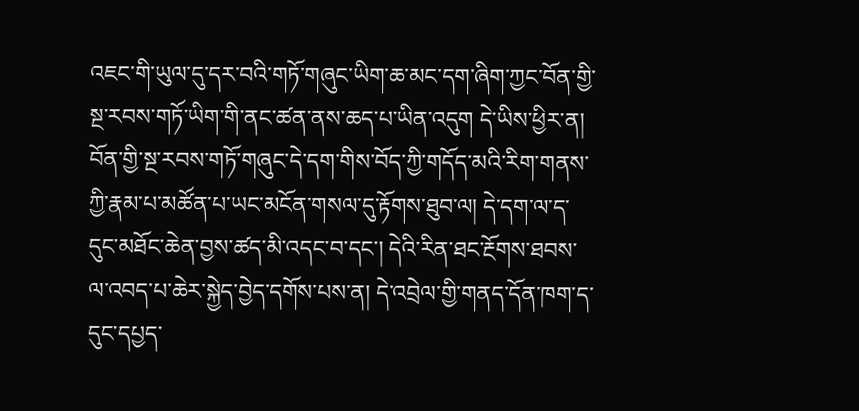འཇང་གི་ཡུལ་དུ་དར་བའི་གཏོ་གཞུང་ཡིག་ཆ་མང་དག་ཞིག་ཀྱང་བོན་གྱི་སྔ་རབས་གཏོ་ཡིག་གི་ནང་ཚན་ནས་ཆད་པ་ཡིན་འདུག དེ་ཡིས་ཕྱིར་ན། བོན་གྱི་སྔ་རབས་གཏོ་གཞུང་དེ་དག་གིས་བོད་ཀྱི་གདོད་མའི་རིག་གནས་ཀྱི་རྣམ་པ་མཚོན་པ་ཡང་མངོན་གསལ་དུ་རྟོགས་ཐུབ་ལ། དེ་དག་ལ་ད་དུང་མཐོང་ཆེན་བྱས་ཚད་མི་འདང་བ་དང་། དེའི་རིན་ཐང་རྔོགས་ཐབས་ལ་འབད་པ་ཆེར་སྐྱེད་བྱེད་དགོས་པས་ན། དེ་འབྲེལ་གྱི་གནད་དོན་ཁག་ད་དུང་དཔྱད་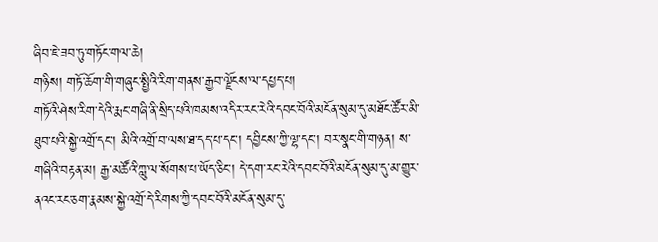ཞིབ་ཇེ་ཟབ་ཏུ་གཏོང་གལ་ཆེ།
གཉིས། གཏོ་ཆོག་གི་གཞུང་སྤྱིའི་རིག་གནས་རྒྱབ་ལྗོངས་ལ་དཔྱད་པ།
གཏོའི་ཤེས་རིག་དེའི་རྨང་གཞི་ནི་སྲིད་པའི་ཁམས་འདིར་རང་རེའི་དབང་བོའི་མངོན་སུམ་དུ་མཐོང་ཚོར་མི་ཐུབ་པའི་སྐྱེ་འགྲོ་དང་། མིའི་འགྲོ་བ་ལས་ཐ་དད་པ་དང་། དབྱིངས་ཀྱི་ལྷ་དང་། བར་སྣང་གི་གཉན། ས་གཞིའི་བརྟན་མ། རྒྱ་མཚོའི་ཀླུ་ལ་སོགས་པ་ཡོད་ཅིང་། དེ་དག་རང་རེའི་དབང་བོའི་མངོན་སུམ་དུ་མ་གྱུར་ནའང་རང་ཅག་རྣམས་སྐྱེ་འགྲོ་དེ་རིགས་ཀྱི་དབང་བོའི་མངོན་སུམ་དུ་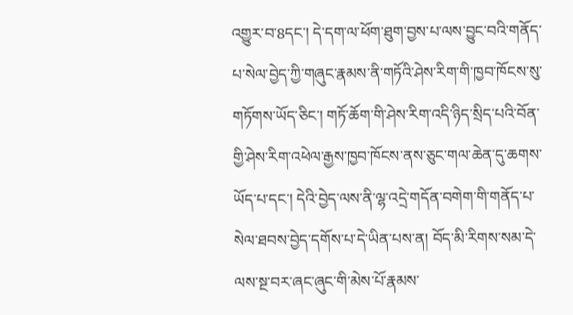འགྱུར་བ་8དང་། དེ་དག་ལ་ཕོག་ཐུག་བྱས་པ་ལས་བྱུང་བའི་གནོད་པ་སེལ་བྱེད་ཀྱི་གཞུང་རྣམས་ནི་གཏོའི་ཤེས་རིག་གི་ཁྱབ་ཁོངས་སུ་གཏོགས་ཡོད་ཅིང་། གཏོ་ཆོག་གི་ཤེས་རིག་འདི་ཉིད་སྲིད་པའི་བོན་གྱི་ཤེས་རིག་འཕེལ་རྒྱས་ཁྱབ་ཁོངས་ནས་ཅུང་གལ་ཆེན་དུ་ཆགས་ཡོད་པ་དང་། དེའི་བྱེད་ལས་ནི་ལྷ་འདྲེ་གདོན་བགེག་གི་གནོད་པ་སེལ་ཐབས་བྱེད་དགོས་པ་དེ་ཡིན་པས་ན། བོད་མི་རིགས་སམ་དེ་ལས་སྔ་བར་ཞང་ཞུང་གི་མེས་པོ་རྣམས་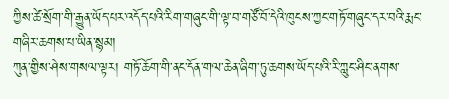ཀྱིས་ཚེ་སྲོག་གི་རྒྱུན་ཡོད་པར་འདོད་པའི་རིག་གཞུང་གི་ལྟ་བ་གཙོ་བོ་དེའི་ཁུངས་ཀྱང་གཏོ་གཞུང་དར་བའི་རྨང་གཞིར་ཆགས་པ་ཡིན་སྙམ།
ཀུན་གྱིས་ཤེས་གསལ་ལྟར། གཏོ་ཆོག་གི་ནང་དོན་གལ་ཆེན་ཞིག་ཏུ་ཆགས་ཡོད་པའི་རི་ཀླུང་ཤིང་ནགས་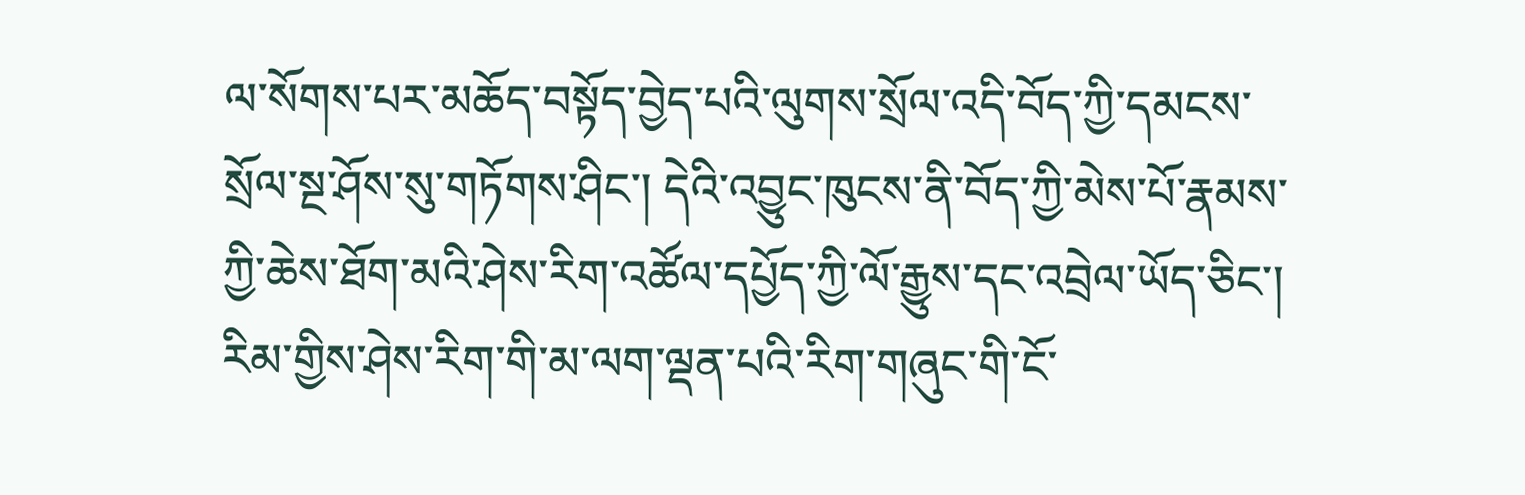ལ་སོགས་པར་མཆོད་བསྟོད་བྱེད་པའི་ལུགས་སྲོལ་འདི་བོད་ཀྱི་དམངས་སྲོལ་སྔ་ཤོས་སུ་གཏོགས་ཤིང་། དེའི་འབྱུང་ཁུངས་ནི་བོད་ཀྱི་མེས་པོ་རྣམས་ཀྱི་ཆེས་ཐོག་མའི་ཤེས་རིག་འཚོལ་དཔྱོད་ཀྱི་ལོ་རྒྱུས་དང་འབྲེལ་ཡོད་ཅིང་། རིམ་གྱིས་ཤེས་རིག་གི་མ་ལག་ལྡན་པའི་རིག་གཞུང་གི་ངོ་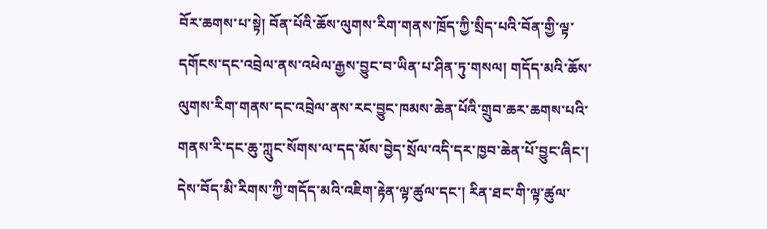བོར་ཆགས་པ་སྟེ། བོན་པོའི་ཆོས་ལུགས་རིག་གནས་ཁྲོད་ཀྱི་སྲིད་པའི་བོན་གྱི་ལྟ་དགོངས་དང་འབྲེལ་ནས་འཕེལ་རྒྱས་བྱུང་བ་ཡིན་པ་ཤིན་ཏུ་གསལ། གདོད་མའི་ཆོས་ལུགས་རིག་གནས་དང་འབྲེལ་ནས་རང་བྱུང་ཁམས་ཆེན་པོའི་གྲུབ་ཆར་ཆགས་པའི་གནས་རི་དང་ཆུ་ཀླུང་སོགས་ལ་དད་མོས་བྱེད་སྲོལ་འདི་དར་ཁྱབ་ཆེན་པོ་བྱུང་ཞིང་། དེས་བོད་མི་རིགས་ཀྱི་གདོད་མའི་འཇིག་རྟེན་ལྟ་ཚུལ་དང་། རིན་ཐང་གི་ལྟ་ཚུལ་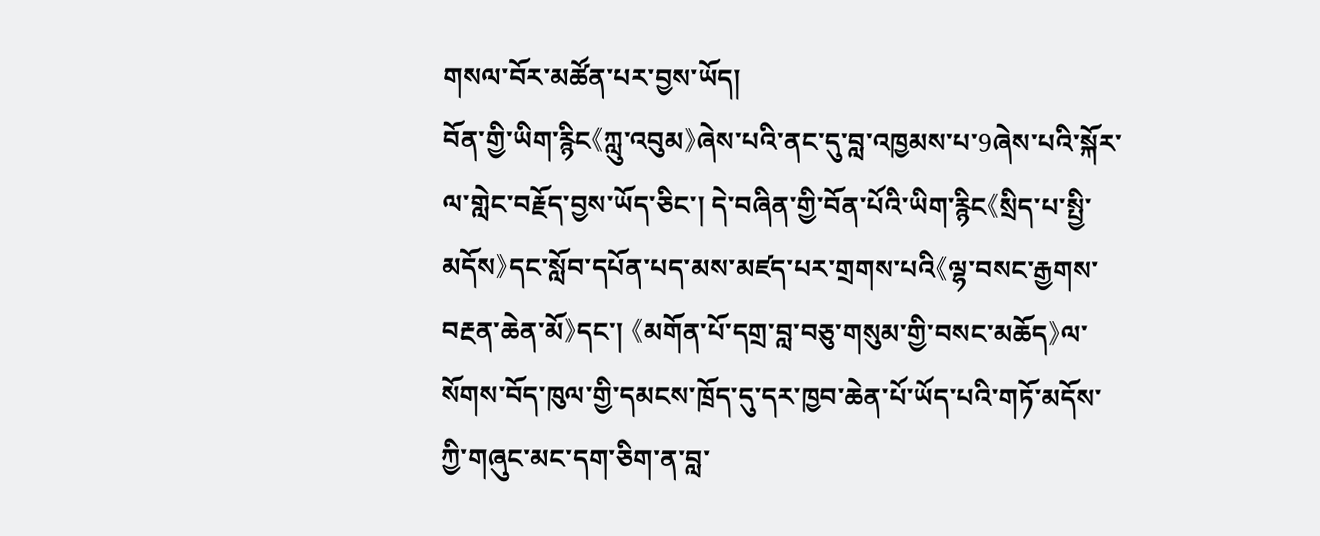གསལ་བོར་མཚོན་པར་བྱས་ཡོད།
བོན་གྱི་ཡིག་རྙིང《ཀླུ་འབུམ》ཞེས་པའི་ནང་དུ་བླ་འཁྱམས་པ་9ཞེས་པའི་སྐོར་ལ་གླེང་བརྗོད་བྱས་ཡོད་ཅིང་། དེ་བཞིན་གྱི་བོན་པོའི་ཡིག་རྙིང《སྲིད་པ་སྤྱི་མདོས》དང་སློབ་དཔོན་པད་མས་མཛད་པར་གྲགས་པའི《ལྷ་བསང་རྒྱགས་བརྔན་ཆེན་མོ》དང་། 《མགོན་པོ་དགྲ་བླ་བཅུ་གསུམ་གྱི་བསང་མཆོད》ལ་སོགས་བོད་ཁུལ་གྱི་དམངས་ཁྲོད་དུ་དར་ཁྱབ་ཆེན་པོ་ཡོད་པའི་གཏོ་མདོས་ཀྱི་གཞུང་མང་དག་ཅིག་ན་བླ་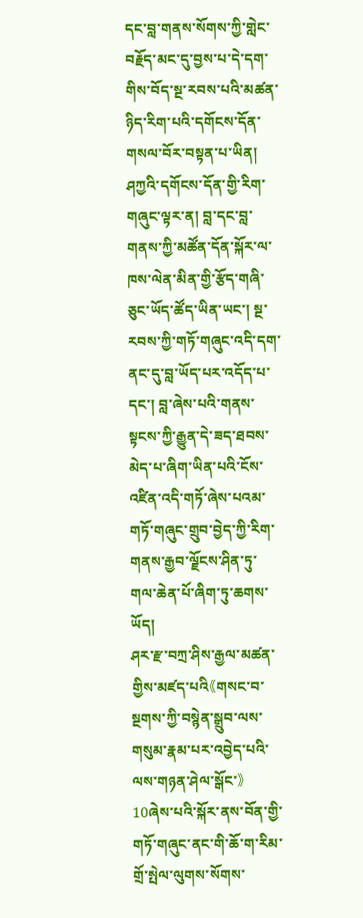དང་བླ་གནས་སོགས་ཀྱི་གླེང་བརྗོད་མང་དུ་བྱས་པ་དེ་དག་གིས་བོད་སྔ་རབས་པའི་མཚན་ཉིད་རིག་པའི་དགོངས་དོན་གསལ་བོར་བསྟན་པ་ཡིན། ཤཀྱའི་དགོངས་དོན་གྱི་རིག་གཞུང་ལྟར་ན། བླ་དང་བླ་གནས་ཀྱི་མཚོན་དོན་སྐོར་ལ་ཁས་ལེན་མིན་གྱི་རྩོད་གཞི་ཅུང་ཡོད་ཚོད་ཡིན་ཡང་། སྔ་རབས་ཀྱི་གཏོ་གཞུང་འདི་དག་ནང་དུ་བླ་ཡོད་པར་འདོད་པ་དང་། བླ་ཞེས་པའི་གནས་སྟངས་ཀྱི་རྒྱུན་དེ་ཟད་ཐབས་མེད་པ་ཞིག་ཡིན་པའི་ངོས་འཛིན་འདི་གཏོ་ཞེས་པའམ་གཏོ་གཞུང་གྲུབ་བྱེད་ཀྱི་རིག་གནས་རྒྱབ་ལྗོངས་ཤིན་ཏུ་གལ་ཆེན་པོ་ཞིག་ཏུ་ཆགས་ཡོད།
ཤར་རྫ་བཀྲ་ཤིས་རྒྱལ་མཚན་གྱིས་མཛད་པའི《གསང་བ་སྔགས་ཀྱི་བསྙེན་སྒྲུབ་ལས་གསུམ་རྣམ་པར་འབྱེད་པའི་ལས་གཉན་ཤེལ་སྒོང་》10ཞེས་པའི་སྐོར་ནས་བོན་གྱི་གཏོ་གཞུང་ནང་གི་ཆོ་ག་རིམ་གྲོ་སྤེལ་ལུགས་སོགས་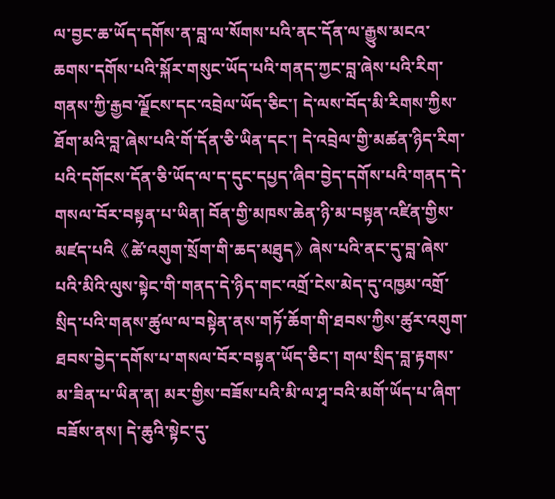ལ་བྱང་ཆ་ཡོད་དགོས་ན་བླ་ལ་སོགས་པའི་ནང་དོན་ལ་རྒྱུས་མངའ་ཆགས་དགོས་པའི་སྐོར་གསུང་ཡོད་པའི་གནད་ཀྱང་བླ་ཞེས་པའི་རིག་གནས་ཀྱི་རྒྱབ་ལྗོངས་དང་འབྲེལ་ཡོད་ཅིང་། དེ་ལས་བོད་མི་རིགས་ཀྱིས་ཐོག་མའི་བླ་ཞེས་པའི་གོ་དོན་ཅི་ཡིན་དང་། དེ་འབྲེལ་གྱི་མཚན་ཉིད་རིག་པའི་དགོངས་དོན་ཅི་ཡོད་ལ་ད་དུང་དཔྱད་ཞིབ་བྱེད་དགོས་པའི་གནད་དེ་གསལ་བོར་བསྟན་པ་ཡིན། བོན་གྱི་མཁས་ཆེན་ཉི་མ་བསྟན་འཛིན་གྱིས་མཛད་པའི《ཚེ་འགུག་སྲོག་གི་ཆད་མཐུད》ཞེས་པའི་ནང་དུ་བླ་ཞེས་པའི་མིའི་ལུས་སྟེང་གི་གནད་དེ་ཉིད་གང་འགྲོ་ངེས་མེད་དུ་འཁྱམ་འགྲོ་སྲིད་པའི་གནས་ཚུལ་ལ་བསྟེན་ནས་གཏོ་ཆོག་གི་ཐབས་ཀྱིས་ཚུར་འགུག་ཐབས་བྱེད་དགོས་པ་གསལ་བོར་བསྟན་ཡོད་ཅིང་། གལ་སྲིད་བླ་རྟགས་མ་ཟིན་པ་ཡིན་ན། མར་གྱིས་བཟོས་པའི་མི་ལ་ཤྭ་བའི་མགོ་ཡོད་པ་ཞིག་བཟོས་ནས། དེ་ཆུའི་སྟེང་དུ་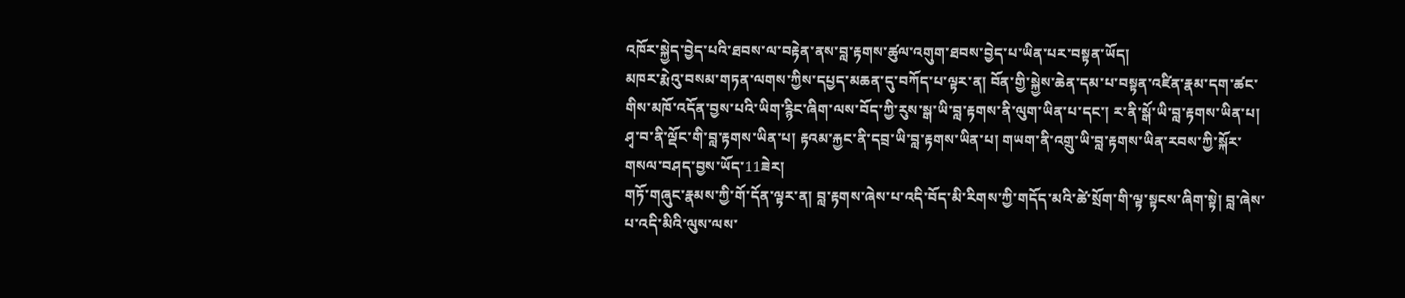འཁོར་སྐྱེད་བྱེད་པའི་ཐབས་ལ་བརྟེན་ནས་བླ་རྟགས་ཚུལ་འགུག་ཐབས་བྱེད་པ་ཡིན་པར་བསྟན་ཡོད།
མཁར་རྨེའུ་བསམ་གཏན་ལགས་ཀྱིས་དཔྱད་མཆན་དུ་བཀོད་པ་ལྟར་ན། བོན་གྱི་སྐྱེས་ཆེན་དམ་པ་བསྟན་འཛིན་རྣམ་དག་ཚང་གིས་མཁོ་འདོན་བྱས་པའི་ཡིག་རྙིང་ཞིག་ལས་བོད་ཀྱི་རུས་སྒ་ཡི་བླ་རྟགས་ནི་ལུག་ཡིན་པ་དང་། ར་ནི་སྒོ་ཡི་བླ་རྟགས་ཡིན་པ། ཤྭ་བ་ནི་ལྡོང་གི་བླ་རྟགས་ཡིན་པ། རྟའམ་རྐྱང་ནི་དབྲ་ཡི་བླ་རྟགས་ཡིན་པ། གཡག་ནི་འགྲུ་ཡི་བླ་རྟགས་ཡིན་རབས་ཀྱི་སྐོར་གསལ་བཤད་བྱས་ཡོད་11ཟེར།
གཏོ་གཞུང་རྣམས་ཀྱི་གོ་དོན་ལྟར་ན། བླ་རྟགས་ཞེས་པ་འདི་བོད་མི་རིགས་ཀྱི་གདོད་མའི་ཚེ་སྲོག་གི་ལྟ་སྟངས་ཞིག་སྟེ། བླ་ཞེས་པ་འདི་མིའི་ལུས་ལས་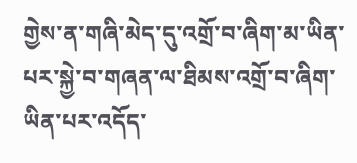གྱེས་ན་གཞི་མེད་དུ་འགྲོ་བ་ཞིག་མ་ཡིན་པར་སྐྱེ་བ་གཞན་ལ་ཐིམས་འགྲོ་བ་ཞིག་ཡིན་པར་འདོད་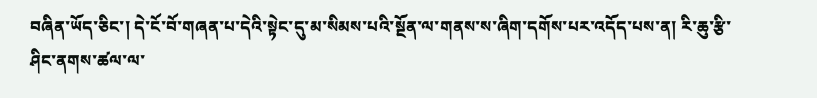བཞིན་ཡོད་ཅིང་། དེ་ངོ་བོ་གཞན་པ་དེའི་སྟེང་དུ་མ་སིམས་པའི་སྔོན་ལ་གནས་ས་ཞིག་དགོས་པར་འདོད་པས་ན། རི་ཆུ་རྩི་ཤིང་ནགས་ཚལ་ལ་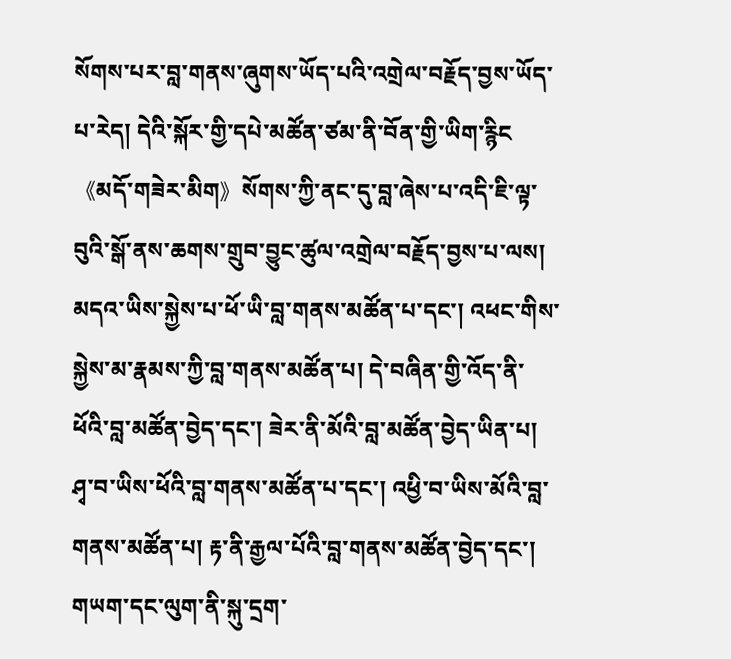སོགས་པར་བླ་གནས་ཞུགས་ཡོད་པའི་འགྲེལ་བརྗོད་བྱས་ཡོད་པ་རེད། དེའི་སྐོར་གྱི་དཔེ་མཚོན་ཙམ་ནི་བོན་གྱི་ཡིག་རྙིང《མདོ་གཟེར་མིག》སོགས་ཀྱི་ནང་དུ་བླ་ཞེས་པ་འདི་ཇི་ལྟ་བུའི་སྒོ་ནས་ཆགས་གྲུབ་བྱུང་ཚུལ་འགྲེལ་བརྗོད་བྱས་པ་ལས། མདའ་ཡིས་སྐྱེས་པ་ཕོ་ཡི་བླ་གནས་མཚོན་པ་དང་། འཕང་གིས་སྐྱེས་མ་རྣམས་ཀྱི་བླ་གནས་མཚོན་པ། དེ་བཞིན་གྱི་འོད་ནི་ཕོའི་བླ་མཚོན་བྱེད་དང་། ཟེར་ནི་མོའི་བླ་མཚོན་བྱེད་ཡིན་པ། ཤྭ་བ་ཡིས་ཕོའི་བླ་གནས་མཚོན་པ་དང་། འཕྱི་བ་ཡིས་མོའི་བླ་གནས་མཚོན་པ། རྟ་ནི་རྒྱལ་པོའི་བླ་གནས་མཚོན་བྱེད་དང་། གཡག་དང་ལུག་ནི་སྐུ་དྲག་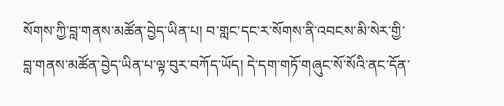སོགས་ཀྱི་བླ་གནས་མཚོན་བྱེད་ཡིན་པ། བ་གླང་དང་ར་སོགས་ནི་འབངས་མི་སེར་གྱི་བླ་གནས་མཚོན་བྱེད་ཡིན་པ་ལྟ་བུར་བཀོད་ཡོད། དེ་དག་གཏོ་གཞུང་སོ་སོའི་ནང་དོན་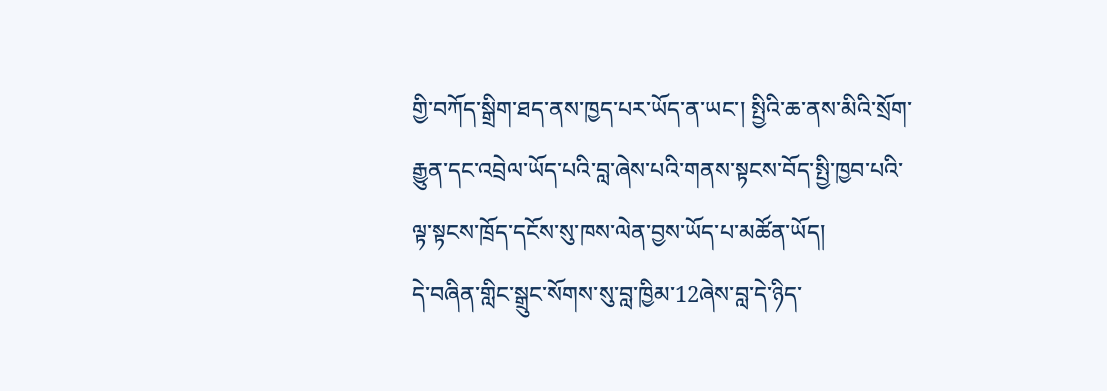གྱི་བཀོད་སྒྲིག་ཐད་ནས་ཁྱད་པར་ཡོད་ན་ཡང་། སྤྱིའི་ཆ་ནས་མིའི་སྲོག་རྒྱུན་དང་འབྲེལ་ཡོད་པའི་བླ་ཞེས་པའི་གནས་སྟངས་བོད་སྤྱི་ཁྱབ་པའི་ལྟ་སྟངས་ཁྲོད་དངོས་སུ་ཁས་ལེན་བྱས་ཡོད་པ་མཚོན་ཡོད།
དེ་བཞིན་གླིང་སྒྲུང་སོགས་སུ་བླ་ཁྱིམ་12ཞེས་བླ་དེ་ཉིད་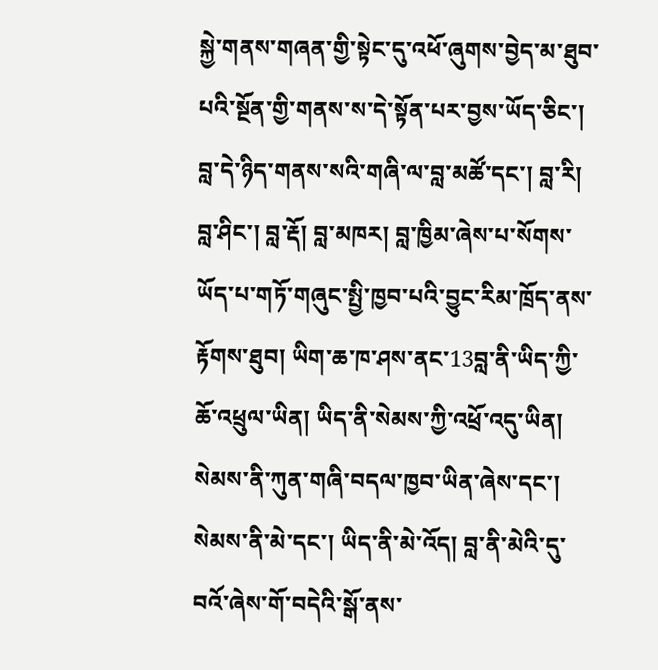སྐྱེ་གནས་གཞན་གྱི་སྟེང་དུ་འཕོ་ཞུགས་བྱེད་མ་ཐུབ་པའི་སྔོན་གྱི་གནས་ས་དེ་སྟོན་པར་བྱས་ཡོད་ཅིང་། བླ་དེ་ཉིད་གནས་སའི་གཞི་ལ་བླ་མཚོ་དང་། བླ་རི། བླ་ཤིང་། བླ་རྡོ། བླ་མཁར། བླ་ཁྱིམ་ཞེས་པ་སོགས་ཡོད་པ་གཏོ་གཞུང་སྤྱི་ཁྱབ་པའི་བྱུང་རིམ་ཁྲོད་ནས་རྟོགས་ཐུབ། ཡིག་ཆ་ཁ་ཤས་ནང་13བླ་ནི་ཡིད་ཀྱི་ཆོ་འཕྲུལ་ཡིན། ཡིད་ནི་སེམས་ཀྱི་འཕྲོ་འདུ་ཡིན། སེམས་ནི་ཀུན་གཞི་བདལ་ཁྱབ་ཡིན་ཞེས་དང་། སེམས་ནི་མེ་དང་། ཡིད་ནི་མེ་འོད། བླ་ནི་མེའི་དུ་བའོ་ཞེས་གོ་བདེའི་སྒོ་ནས་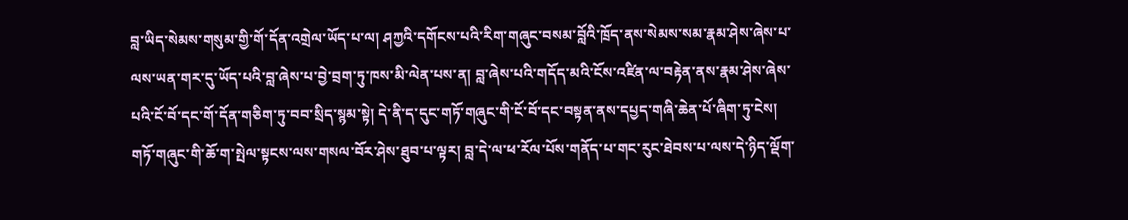བླ་ཡིད་སེམས་གསུམ་གྱི་གོ་དོན་འགྲེལ་ཡོད་པ་ལ། ཤཀྱའི་དགོངས་པའི་རིག་གཞུང་བསམ་བློའི་ཁྲོད་ནས་སེམས་སམ་རྣམ་ཤེས་ཞེས་པ་ལས་ཡན་གར་དུ་ཡོད་པའི་བླ་ཞེས་པ་བྱེ་བྲག་ཏུ་ཁས་མི་ལེན་པས་ན། བླ་ཞེས་པའི་གདོད་མའི་ངོས་འཛིན་ལ་བརྟེན་ནས་རྣམ་ཤེས་ཞེས་པའི་ངོ་བོ་དང་གོ་དོན་གཅིག་ཏུ་བབ་སྲིད་སྙམ་སྟེ། དེ་ནི་ད་དུང་གཏོ་གཞུང་གི་ངོ་བོ་དང་བསྟན་ནས་དཔྱད་གཞི་ཆེན་པོ་ཞིག་ཏུ་ངེས།
གཏོ་གཞུང་གི་ཆོ་ག་སྤེལ་སྟངས་ལས་གསལ་བོར་ཤེས་ཐུབ་པ་ལྟར། བླ་དེ་ལ་ཕ་རོལ་པོས་གནོད་པ་གང་རུང་ཐེབས་པ་ལས་དེ་ཉིད་ལྡོག་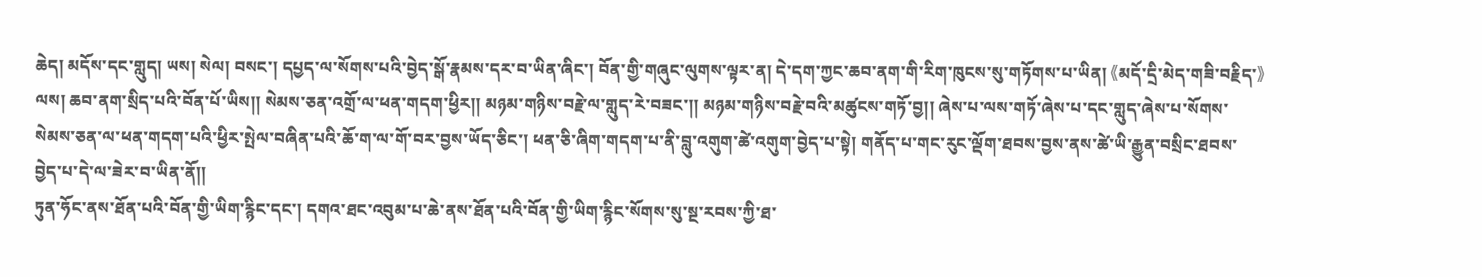ཆེད། མདོས་དང་གླུད། ཡས། སེལ། བསང་། དཔྱད་ལ་སོགས་པའི་བྱེད་སྒོ་རྣམས་དར་བ་ཡིན་ཞིང་། བོན་གྱི་གཞུང་ལུགས་ལྟར་ན། དེ་དག་ཀྱང་ཆབ་ནག་གི་རིག་ཁུངས་སུ་གཏོགས་པ་ཡིན། 《མདོ་དྲི་མེད་གཟི་བརྗིད་》ལས། ཆབ་ནག་སྲིད་པའི་བོན་པོ་ཡིས།། སེམས་ཅན་འགྲོ་ལ་ཕན་གདག་ཕྱིར།། མཉམ་གཉིས་བརྗེ་ལ་གླུད་རེ་བཟང་།། མཉམ་གཉིས་བརྗེ་བའི་མཚུངས་གཏོ་བྱ།། ཞེས་པ་ལས་གཏོ་ཞེས་པ་དང་གླུད་ཞེས་པ་སོགས་སེམས་ཅན་ལ་ཕན་གདག་པའི་ཕྱིར་སྤེལ་བཞིན་པའི་ཆོ་ག་ལ་གོ་བར་བྱས་ཡོད་ཅིང་། ཕན་ཅི་ཞིག་གདག་པ་ནི་བླུ་འགུག་ཚེ་འགུག་བྱེད་པ་སྟེ། གནོད་པ་གང་རུང་ལྡོག་ཐབས་བྱས་ནས་ཚེ་ཡི་རྒྱུན་བསྲིང་ཐབས་བྱེད་པ་དེ་ལ་ཟེར་བ་ཡིན་ནོ།།
ཏུན་ཧོང་ནས་ཐོན་པའི་བོན་གྱི་ཡིག་རྙིང་དང་། དགའ་ཐང་འབུམ་པ་ཆེ་ནས་ཐོན་པའི་བོན་གྱི་ཡིག་རྙིང་སོགས་སུ་སྔ་རབས་ཀྱི་ཐ་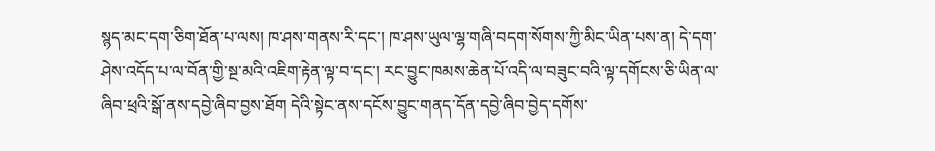སྙད་མང་དག་ཅིག་ཐོན་པ་ལས། ཁ་ཤས་གནས་རི་དང་། ཁ་ཤས་ཡུལ་ལྷ་གཞི་བདག་སོགས་ཀྱི་མིང་ཡིན་པས་ན། དེ་དག་ཤེས་འདོད་པ་ལ་བོན་གྱི་སྔ་མའི་འཇིག་རྟེན་ལྟ་བ་དང་། རང་བྱུང་ཁམས་ཆེན་པོ་འདི་ལ་བཟུང་བའི་ལྟ་དགོངས་ཅི་ཡིན་ལ་ཞིབ་ཕྲའི་སྒོ་ནས་དབྱེ་ཞིབ་བྱས་ཐོག དེའི་སྟེང་ནས་དངོས་བྱུང་གནད་དོན་དབྱེ་ཞིབ་བྱེད་དགོས་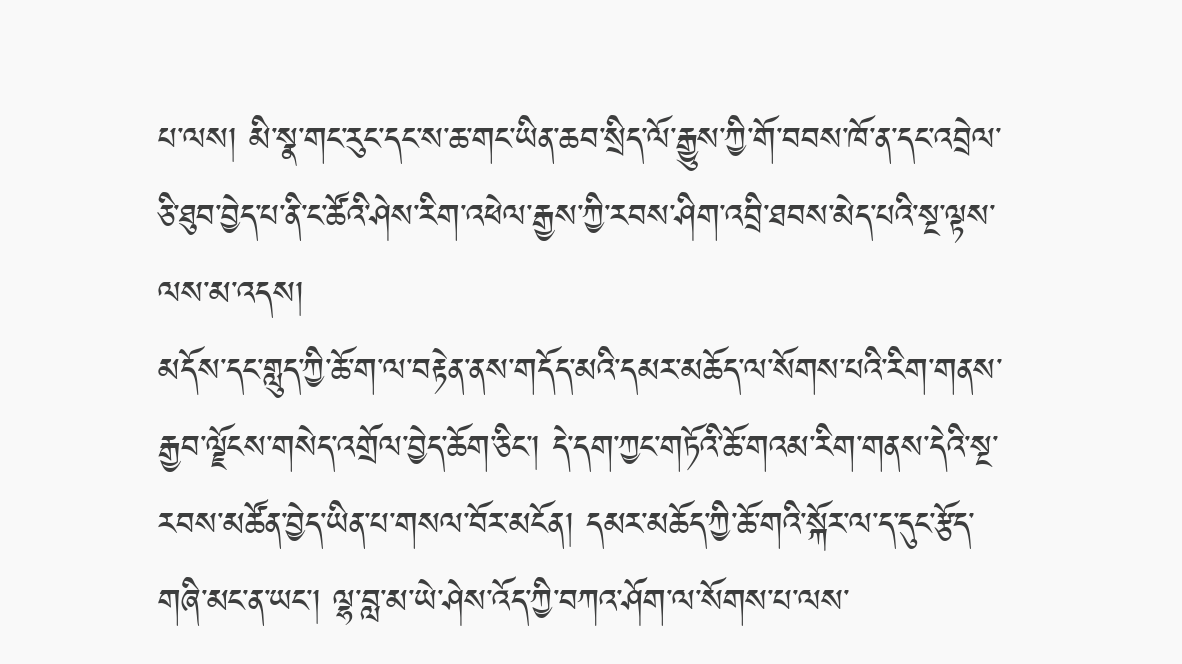པ་ལས། མི་སྣ་གང་རུང་དང་ས་ཆ་གང་ཡིན་ཆབ་སྲིད་ལོ་རྒྱུས་ཀྱི་གོ་བབས་ཁོ་ན་དང་འབྲེལ་ཅི་ཐུབ་བྱེད་པ་ནི་ང་ཚོའི་ཤེས་རིག་འཕེལ་རྒྱས་ཀྱི་རབས་ཤིག་འབྲི་ཐབས་མེད་པའི་སྔ་ལྟས་ལས་མ་འདས།
མདོས་དང་གླུད་ཀྱི་ཆོ་ག་ལ་བརྟེན་ནས་གདོད་མའི་དམར་མཆོད་ལ་སོགས་པའི་རིག་གནས་རྒྱབ་ལྗོངས་གསེད་འགྲོལ་བྱེད་ཆོག་ཅིང་། དེ་དག་ཀྱང་གཏོའི་ཆོ་གའམ་རིག་གནས་དེའི་སྔ་རབས་མཚོན་བྱེད་ཡིན་པ་གསལ་བོར་མངོན། དམར་མཆོད་ཀྱི་ཆོ་གའི་སྐོར་ལ་ད་དུང་རྩོད་གཞི་མང་ན་ཡང་། ལྷ་བླ་མ་ཡེ་ཤེས་འོད་ཀྱི་བཀའ་ཤོག་ལ་སོགས་པ་ལས་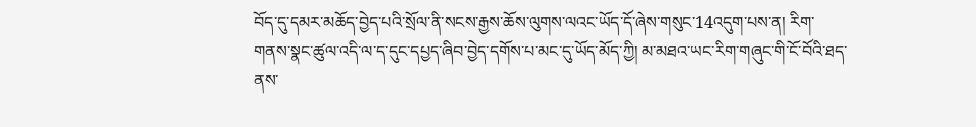བོད་དུ་དམར་མཆོད་བྱེད་པའི་སྲོལ་ནི་སངས་རྒྱས་ཆོས་ལུགས་ལའང་ཡོད་དོ་ཞེས་གསུང་14འདུག་པས་ན། རིག་གནས་སྣང་ཚུལ་འདི་ལ་ད་དུང་དཔྱད་ཞིབ་བྱེད་དགོས་པ་མང་དུ་ཡོད་མོད་ཀྱི། མ་མཐའ་ཡང་རིག་གཞུང་གི་ངོ་བོའི་ཐད་ནས་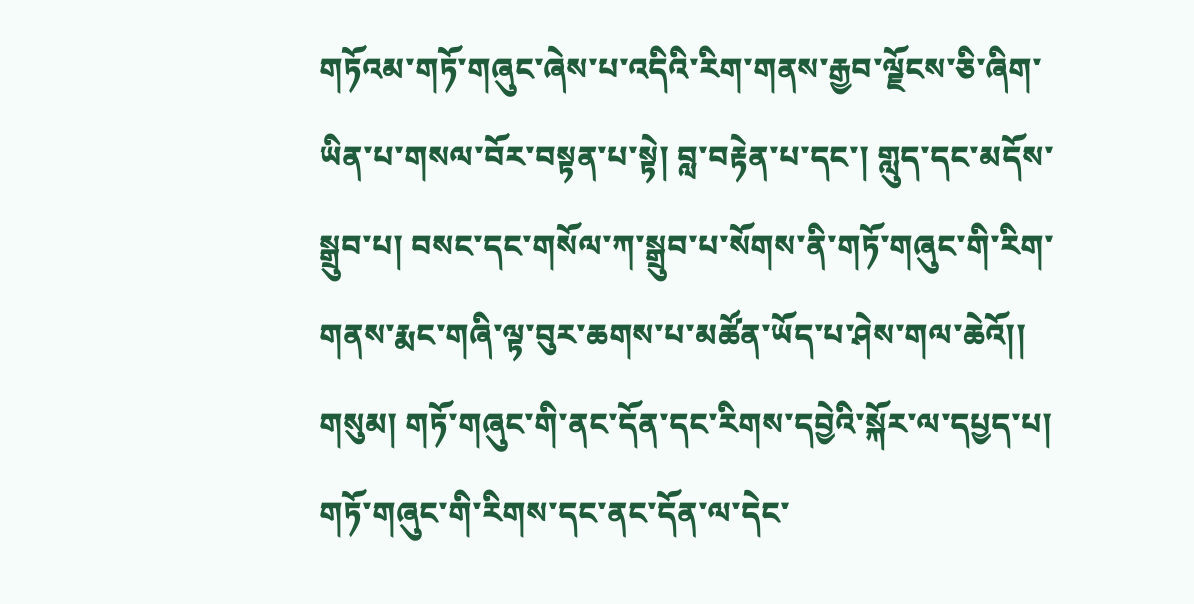གཏོའམ་གཏོ་གཞུང་ཞེས་པ་འདིའི་རིག་གནས་རྒྱབ་ལྗོངས་ཅི་ཞིག་ཡིན་པ་གསལ་བོར་བསྟན་པ་སྟེ། བླ་བརྟེན་པ་དང་། གླུད་དང་མདོས་སྒྲུབ་པ། བསང་དང་གསོལ་ཀ་སྒྲུབ་པ་སོགས་ནི་གཏོ་གཞུང་གི་རིག་གནས་རྨང་གཞི་ལྟ་བུར་ཆགས་པ་མཚོན་ཡོད་པ་ཤེས་གལ་ཆེའོ།།
གསུམ། གཏོ་གཞུང་གི་ནང་དོན་དང་རིགས་དབྱེའི་སྐོར་ལ་དཔྱད་པ།
གཏོ་གཞུང་གི་རིགས་དང་ནང་དོན་ལ་དེང་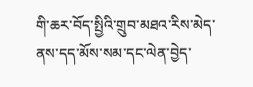གི་ཆར་བོད་སྤྱིའི་གྲུབ་མཐའ་རིས་མེད་ནས་དད་མོས་སམ་དང་ལེན་བྱེད་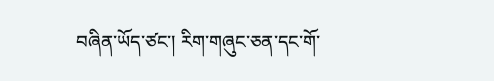བཞིན་ཡོད་ཙང་། རིག་གཞུང་ཅན་དང་གོ་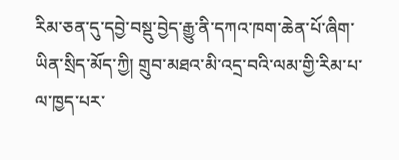རིམ་ཅན་དུ་དབྱེ་བསྡུ་བྱེད་རྒྱུ་ནི་དཀའ་ཁག་ཆེན་པོ་ཞིག་ཡིན་སྲིད་མོད་ཀྱི། གྲུབ་མཐའ་མི་འདྲ་བའི་ལམ་གྱི་རིམ་པ་ལ་ཁྱད་པར་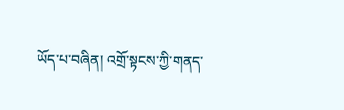ཡོད་པ་བཞིན། འགྲོ་སྟངས་ཀྱི་གནད་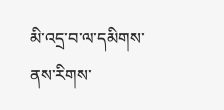མི་འདྲ་བ་ལ་དམིགས་ནས་རིགས་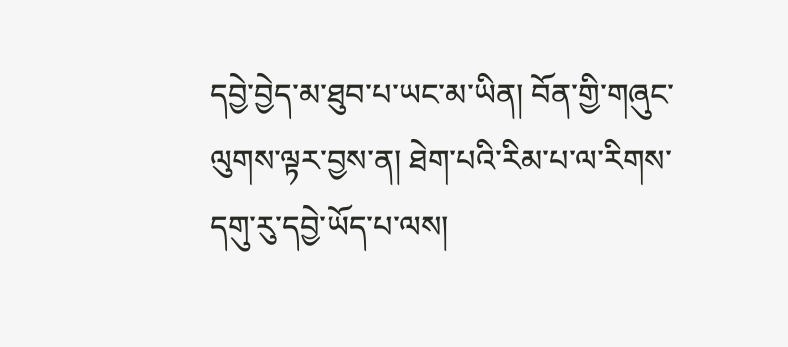དབྱེ་བྱེད་མ་ཐུབ་པ་ཡང་མ་ཡིན། བོན་གྱི་གཞུང་ལུགས་ལྟར་བྱས་ན། ཐེག་པའི་རིམ་པ་ལ་རིགས་དགུ་རུ་དབྱེ་ཡོད་པ་ལས།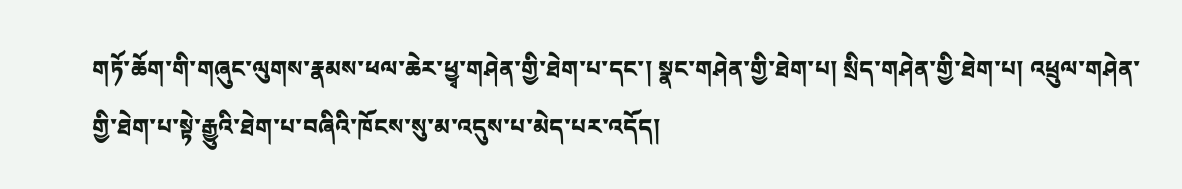གཏོ་ཆོག་གི་གཞུང་ལུགས་རྣམས་ཕལ་ཆེར་ཕྱྭ་གཤེན་གྱི་ཐེག་པ་དང་། སྣང་གཤེན་གྱི་ཐེག་པ། སྲིད་གཤེན་གྱི་ཐེག་པ། འཕྲུལ་གཤེན་གྱི་ཐེག་པ་སྟེ་རྒྱུའི་ཐེག་པ་བཞིའི་ཁོངས་སུ་མ་འདུས་པ་མེད་པར་འདོད།